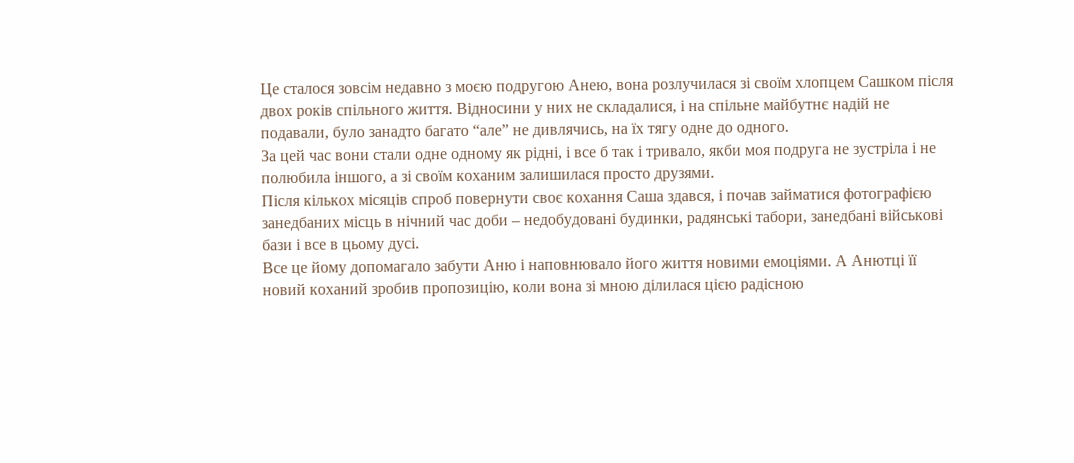Це сталося зовсім недавно з моєю подругою Анею, вона розлучилася зі своїм хлопцем Сашком після двох років спільного життя. Відносини у них не складалися, і на спільне майбутнє надій не подавали, було занадто багато “але” не дивлячись, на їх тягу одне до одного.
За цей час вони стали одне одному як рідні, і все б так і тривало, якби моя подруга не зустріла і не полюбила іншого, а зі своїм коханим залишилася просто друзями.
Після кількох місяців спроб повернути своє кохання Саша здався, і почав займатися фотографією занедбаних місць в нічний час доби – недобудовані будинки, радянські табори, занедбані військові бази і все в цьому дусі.
Все це йому допомагало забути Аню і наповнювало його життя новими емоціями. А Анютці її новий коханий зробив пропозицію, коли вона зі мною ділилася цією радісною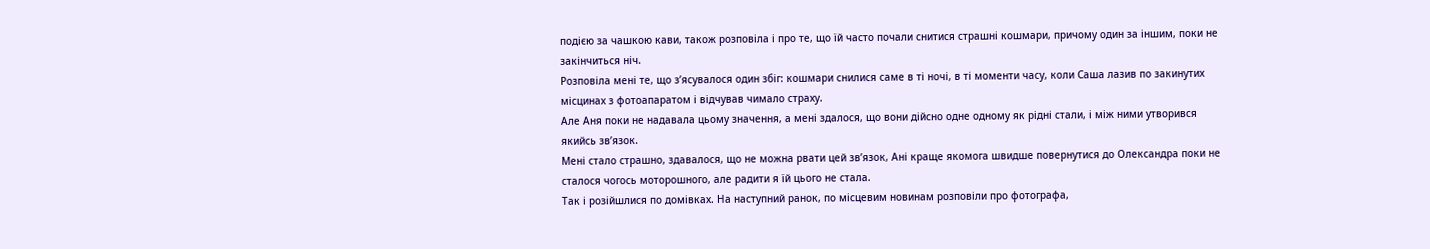подією за чашкою кави, також розповіла і про те, що їй часто почали снитися страшні кошмари, причому один за іншим, поки не закінчиться ніч.
Розповіла мені те, що з’ясувалося один збіг: кошмари снилися саме в ті ночі, в ті моменти часу, коли Саша лазив по закинутих місцинах з фотоапаратом і відчував чимало страху.
Але Аня поки не надавала цьому значення, а мені здалося, що вони дійсно одне одному як рідні стали, і між ними утворився якийсь зв’язок.
Мені стало страшно, здавалося, що не можна рвати цей зв’язок, Ані краще якомога швидше повернутися до Олександра поки не сталося чогось моторошного, але радити я їй цього не стала.
Так і розійшлися по домівках. На наступний ранок, по місцевим новинам розповіли про фотографа,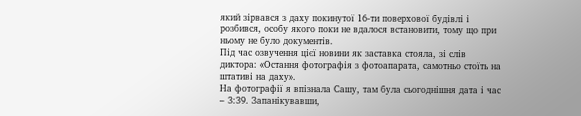який зірвався з даху покинутої 16-ти поверхової будівлі і розбився, особу якого поки не вдалося встановити, тому що при ньому не було документів.
Під час озвучення цієї новини як заставка стояла, зі слів диктора: «Остання фотографія з фотоапарата, самотньо стоїть на штативі на даху».
На фотографії я впізнала Сашу, там була сьогоднішня дата і час – 3:39. Запанікувавши,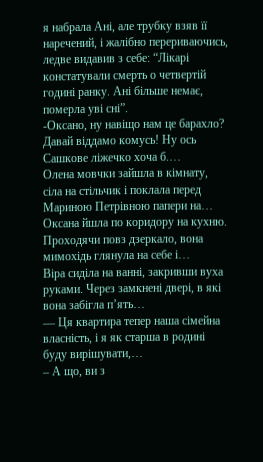я набрала Ані, але трубку взяв її наречений, і жалібно перериваючись, ледве видавив з себе: “Лікарі констатували смерть о четвертій годині ранку. Ані більше немає, померла уві сні”.
-Оксано, ну навіщо нам це барахло? Давай віддамо комусь! Ну ось Сашкове ліжечко хоча б.…
Олена мовчки зайшла в кімнату, сіла на стільчик і поклала перед Мариною Петрівною папери на…
Оксана йшла по коридору на кухню. Проходячи повз дзеркало, вона мимохідь глянула на себе і…
Віра сиділа на ванні, закривши вуха руками. Через замкнені двері, в які вона забігла п’ять…
— Ця квартира тепер наша сімейна власність, і я як старша в родині буду вирішувати,…
– А що, ви з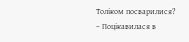Толіком посварилися? – Поцікавилася в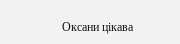Оксани цікава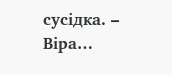сусідка. – Віра…